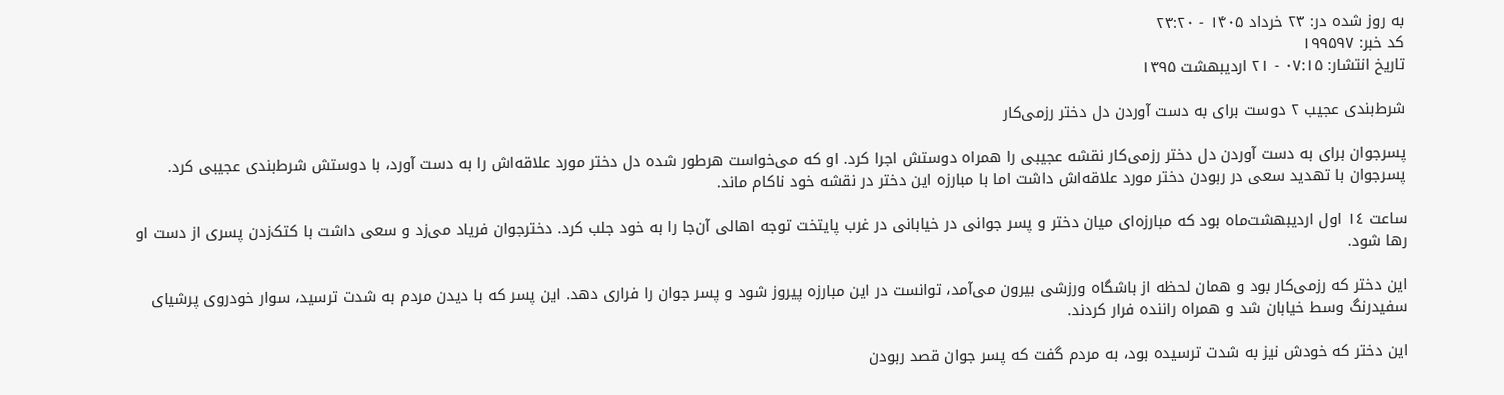به روز شده در: ۲۳ خرداد ۱۴۰۵ - ۲۳:۲۰
کد خبر: ۱۹۹۵۹۷
تاریخ انتشار: ۰۷:۱۵ - ۲۱ ارديبهشت ۱۳۹۵

شرط‌بندی عجیب ٢ دوست برای به ‌دست آوردن دل دختر رزمی‌کار

پسرجوان برای به ‌دست آوردن دل دختر رزمی‌کار نقشه عجیبی را همراه دوستش اجرا کرد. او که می‌خواست هرطور شده دل دختر مورد علاقه‌اش را به دست آورد، با دوستش شرط‌بندی عجیبی کرد. پسرجوان با تهدید سعی در ربودن دختر مورد علاقه‌اش داشت اما با مبارزه این دختر در نقشه خود ناکام ماند.

ساعت ١٤ اول اردیبهشت‌ماه بود که مبارزه‌ای میان دختر و پسر جوانی در خیابانی در غرب پایتخت توجه اهالی آن‌جا را به خود جلب کرد. دخترجوان فریاد می‌زد و سعی داشت با کتک‌زدن پسری از دست او رها شود.

این دختر که رزمی‌کار بود و همان لحظه از باشگاه ورزشی بیرون می‌آمد، توانست در این مبارزه پیروز شود و پسر جوان را فراری دهد. این پسر که با دیدن مردم به‌ شدت ترسید، سوار خودروی پرشیای سفیدرنگ وسط خیابان شد و همراه راننده فرار کردند.

این دختر که خودش نیز به ‌شدت ترسیده بود، به مردم گفت که پسر جوان قصد ربودن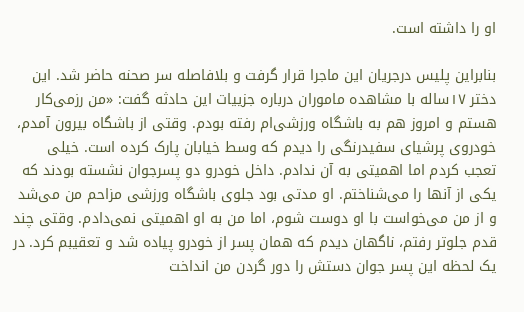او را داشته است.

بنابراین پلیس درجریان این ماجرا قرار گرفت و بلافاصله سر صحنه حاضر شد. این دختر ١٧ساله با مشاهده ماموران درباره جزییات این حادثه گفت: «من رزمی‌کار هستم و امروز هم به باشگاه ورزشی‌ام رفته بودم. وقتی از باشگاه بیرون آمدم، خودروی پرشیای سفیدرنگی را دیدم که وسط خیابان پارک کرده است. خیلی تعجب کردم اما اهمیتی به آن ندادم. داخل خودرو دو پسرجوان نشسته بودند که یکی از آنها را می‌شناختم. او مدتی بود جلوی باشگاه ورزشی مزاحم من می‌شد و از من می‌خواست با او دوست شوم، اما من به او اهمیتی نمی‌دادم. وقتی چند قدم جلوتر رفتم، ناگهان دیدم که همان پسر از خودرو پیاده شد و تعقیبم کرد. در یک لحظه این پسر جوان دستش را دور گردن من انداخت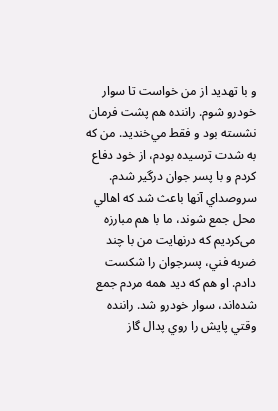و با تهديد از من خواست تا سوار خودرو شوم. راننده هم پشت فرمان نشسته بود و فقط مي‌خنديد. من كه به ‌شدت ترسيده بودم، از خود دفاع كردم و با پسر جوان درگير شدم. سروصداي آنها باعث شد كه اهالي محل جمع شوند، ما با هم مبارزه می‌کردیم که درنهایت من با چند ضربه فني، پسرجوان را شكست دادم. او هم كه ديد همه مردم جمع شده‌اند، سوار خودرو شد. راننده وقتي پايش را روي پدال گاز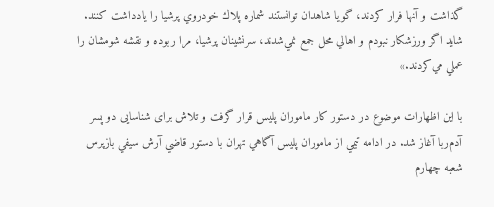گذاشت و آنها فرار کردند، گویا شاهدان توانستند شماره پلاك خودروي پرشيا را يادداشت كنند. شايد اگر ورزشكار نبودم و اهالي محل جمع نمي‌شدند، سرنشينان پرشيا، مرا ربوده و نقشه شومشان را عملي مي‌كردند.»

با این اظهارات موضوع در دستور کار ماموران پلیس قرار گرفت و تلاش برای شناسایی دو پسر آدم‌ربا آغاز شد. در ادامه تيمي از ماموران پليس آگاهي تهران با دستور قاضي آرش سيفي بازپرس شعبه چهارم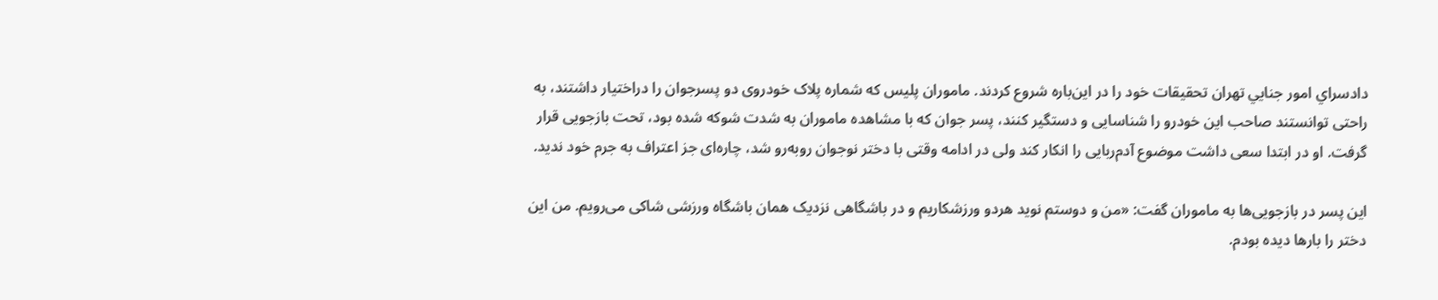دادسراي امور جنايي تهران تحقيقات خود را در اين‌باره شروع كردند. ماموران پلیس که شماره پلاک خودروی دو پسرجوان را دراختیار داشتند، به راحتی توانستند صاحب این خودرو را شناسایی و دستگیر کنند، پسر جوان که با مشاهده ماموران به شدت شوکه شده بود، تحت بازجویی قرار گرفت. او در ابتدا سعی داشت موضوع آدم‌ربایی را انکار کند ولی در ادامه وقتی با دختر نوجوان روبه‌رو شد، چاره‌ای جز اعتراف به جرم خود ندید.

این پسر در بازجویی‌ها به ماموران گفت: «من و دوستم نوید هردو ورزشكاريم و در باشگاهی نزدیک همان باشگاه ورزشی شاکی می‌رویم. من این دختر را بارها ديده بودم.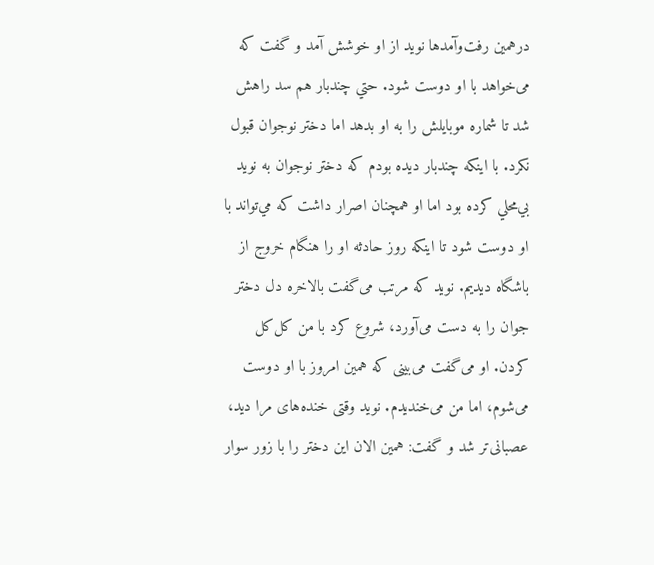درهمین رفت‌‌وآمد‌ها نوید از او خوشش آمد و گفت که می‌خواهد با او دوست شود. حتي چندبار هم سد راهش شد تا شماره موبايلش را به او بدهد اما دختر نوجوان قبول نكرد. با اينكه چندبار ديده بودم كه دختر نوجوان به نوید بي‌محلي كرده بود اما او همچنان اصرار داشت كه مي‌تواند با او دوست شود تا اينكه روز حادثه او را هنگام خروج از باشگاه ديديم. نوید که مرتب می‌گفت بالاخره دل دختر جوان را به‌ دست می‌آورد، شروع کرد با من کل‌کل کردن. او می‌گفت می‌بینی که همین امروز با او دوست می‌شوم، اما من می‌خندیدم. نوید وقتی خنده‌های مرا دید، عصبانی‌تر شد و گفت: همین الان این دختر را با زور سوار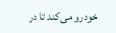خودرو می‌کند تا در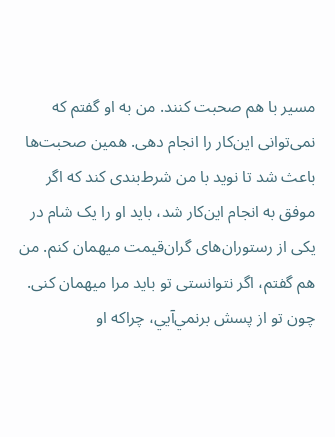مسیر با هم صحبت کنند. من به او گفتم که نمی‌توانی این‌کار را انجام دهی. همین صحبت‌ها باعث شد تا نوید با من شرط‌بندی کند که اگر موفق به انجام این‌کار شد، باید او را یک شام در یکی از رستوران‌های گران‌قیمت میهمان کنم. من هم گفتم، اگر نتوانستی تو باید مرا میهمان کنی. چون تو از پسش برنمي‌آيي،‌ چراكه او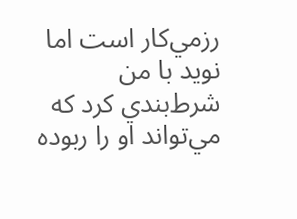رزمي‌كار است اما نوید با من شرط‌بندي كرد كه مي‌تواند او را ربوده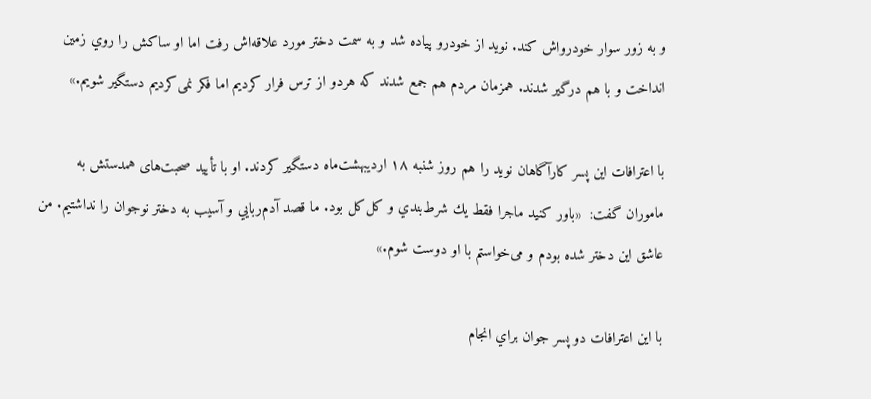و به زور سوار خودرو‌اش كند. نوید از خودرو پياده شد و به سمت دختر مورد علاقه‌اش رفت اما او ساكش را روي زمين انداخت و با هم درگير شدند. همزمان مردم هم جمع شدند كه هردو از ترس فرار كرديم اما فکر نمی‌کردیم دستگیر شویم.»

با اعترافات این پسر كارآگاهان نوید را هم روز شنبه ١٨ ارديبهشت‌ماه دستگير كردند. او با تأیید صحبت‌های همدستش به ماموران گفت:  «باور کنید ماجرا فقط يك شرط‌بندي و كل‌كل بود. ما قصد آدم‌ربايي و آسيب به دختر نوجوان را نداشتیم. من عاشق این دختر شده بودم و می‌خواستم با او دوست شوم.»

با این اعترافات دو پسر جوان براي انجام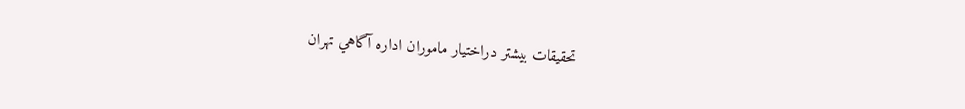تحقيقات بيشتر دراختيار ماموران اداره آگاهي تهران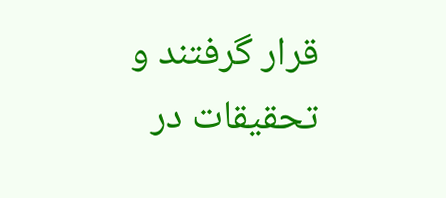قرار گرفتند و تحقیقات در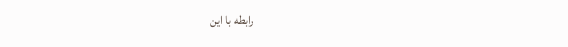رابطه با این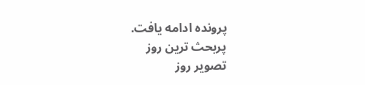پرونده ادامه یافت.
پربحث ترین روز
تصویر روز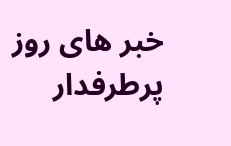خبر های روز
پرطرفدار